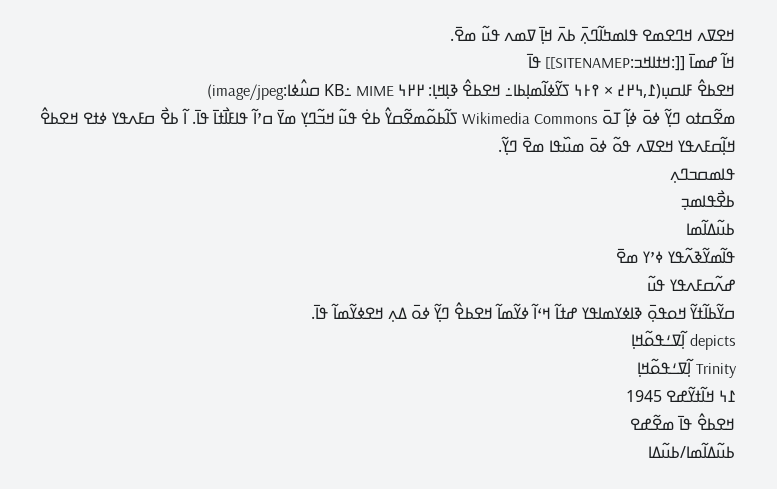ߞߐߜߍ ߞߣߐߘߐ ߟߊߘߤߊ߬ߣߍ߲߫ ߕߍ߫ ߞߊ߲߫ ߜߘߍ ߟߎ߬ ߘߐ߫.
ߞߊ߬ ߝߘߊ߫ [[:ߞߙߊߞߏ:SITENAMEP]] ߟߊ߫
ߞߐߕߐ߮ ߓߊߛߎ߲(߁,߆߂߄ × ߉߅߆ ߖߌ߬ߦߊ߬ߘߊ߲ߕߊ߸ ߞߐߕߐ߮ ߢߊ߲ߞߊ߲: ߂߂߆ KB߸ MIME ߛߎ߮ߦߊ:image/jpeg)
ߘߐ߬ߛߙߋ ߣߌ߲߬ ߦߋ߫ ߦߊ߲߬ ߠߋ߫ Wikimedia Commons ߖߊ߬ߕߋ߬ߘߐ߬ߛߌ߮ ߕߐ߭ ߟߎ߬ ߞߏ߬ߣߌ߲ ߘߌ߫ ߛߴߊ߬ ߟߊߓߊ߯ߙߊ߫ ߟߊ߫. ߊ߬ ߕߐ߯ ߛߓߍߟߌ ߦߙߐ ߞߐߕߐ߮ ߞߊ߲߬ߛߓߍߟߌ ߞߐߜߍ ߟߋ߬ ߦߋ߫ ߘߎ߰ߟߊ ߘߐ߫ ߣߌ߲߬.
ߟߊߘߛߏߣߍ߲
ߕߐ߯ߟߊߘߏ߲
ߕߎ߬ߡߊ߬ߘߊ
ߟߊ߬ߘߌ߬ߢߍ߬ߟߌ ߦߴߌ ߘߐ߫
ߝߍ߬ߛߓߍߟߌ ߟߎ߬
ߛߌ߬ߕߊ߬ߙߌ߬ ߞߋߟߋ߲߫ ߢߊߦߌߘߊߟߌ ߝߙߊ߬ ߞߵߊ߬ ߦߌ߬ߘߊ߬ ߞߐߕߐ߮ ߣߌ߲߬ ߦߋ߫ ߡߍ߲ ߞߐߦߌ߬ߘߊ߬ ߟߊ߫.
depicts ߊ߲߬ߜߑߟߋ߬ߞߊ߲
Trinity ߊ߲߬ߜߑߟߋ߬ߞߊ߲
߁߆ ߞߊ߬ߙߌ߬ߝߐ 1945
ߞߐߕߐ߮ ߟߊ߫ ߘߐ߬ߝߐ
ߕߎ߬ߡߊ߬ߘߊ/ߕߎ߬ߡߊ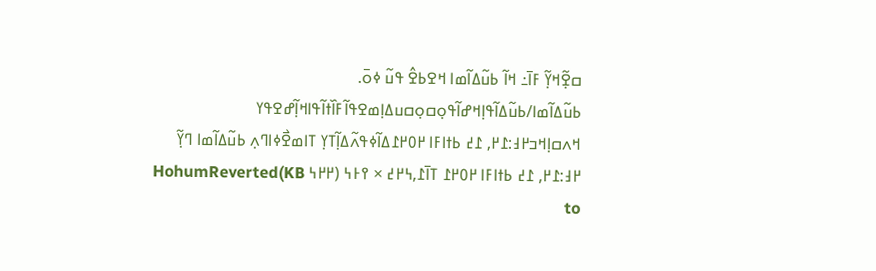ߛߐ߲߬ߞߌ߲߬ ߓߊ߫߸ ߞߊ߬ ߕߎ߬ߡߊ߬ߘߊ ߞߐߕߐ߮ ߟߎ߬ ߦߋ߫.
ߕߎ߬ߡߊ߬ߘߊ/ߕߎ߬ߡߊ߬ߟߊ߲ߞߝߊ߬ߟߋ߲ߛߋ߲ߛߎߡߊ߲ߘߐߟߊ߬ߓߊ߰ߙߊ߬ߟߊߞߊ߲߬ߝߐߟߌ
ߞߍߛߊ߲ߞߏ߂߃:߁߂, ߁߄ ߕߙߊߓߊ ߂߀߂߁ߡߊ߬ߦߟߍ߬ߡߊ߲߬ߠߌ߲ ߠߊߘߐ߯ߦߊߣߍ߲ ߕߎ߬ߡߊ߬ߘߊ ߣߌ߲߬ ߂߃:߁߂, ߁߄ ߕߙߊߓߊ ߂߀߂߁ ߠߊ߫߁,߆߂߄ × ߉߅߆ (߂߂߆ KB)HohumReverted to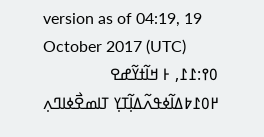version as of 04:19, 19 October 2017 (UTC)
߀߉:߁߁, ߅ ߞߊ߬ߙߌ߬ߝߐ ߂߀߁߈ߡߊ߬ߦߟߍ߬ߡߊ߲߬ߠߌ߲ ߠߊߘߐ߯ߦߊߣߍ߲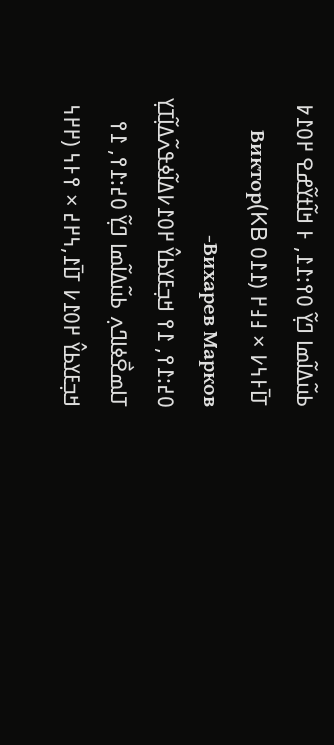ߕߎ߬ߡߊ߬ߘߊ ߣߌ߲߬ ߀߉:߁߁, ߅ ߞߊ߬ߙߌ߬ߝߐ ߂߀߁߈ ߠߊ߫߅߆߇ × ߃߃߂ (߁߁߀ KB)Виктор Вихарев Марков-
߀߄:߁߉, ߁߉ ߞߏ߲ߓߌߕߌ߮ ߂߀߁߇ߡߊ߬ߦߟߍ߬ߡߊ߲߬ߠߌ߲ ߠߊߘߐ߯ߦߊߣߍ߲ ߕߎ߬ߡߊ߬ߘߊ ߣߌ߲߬ ߀߄:߁߉, ߁߉ ߞߏ߲ߓߌߕߌ߮ ߂߀߁߇ ߠߊ߫߁,߆߂߄ × ߉߅߆ (߂߂߆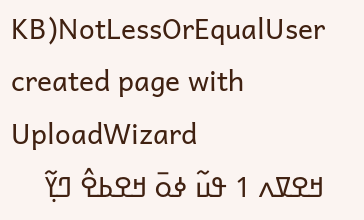KB)NotLessOrEqualUser created page with UploadWizard
ߞߐߜߍ 1 ߟߎ߬ ߦߋ߫ ߞߐߕߐ߮ ߣߌ߲߬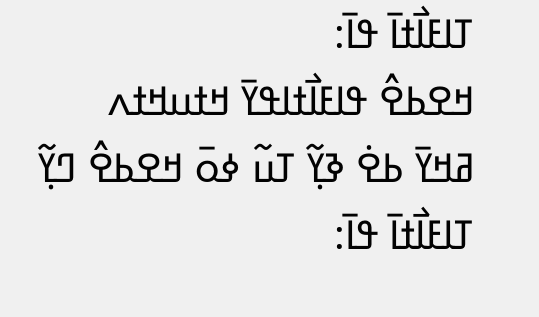ߠߊߓߊ߯ߙߊ߫ ߟߊ߫:
ߞߐߕߐ߮ ߟߊߓߊ߯ߙߊߟߌ߫ ߞߙߎߞߙߍ
ߥߞߌ߫ ߕߐ߭ ߢߌ߲߬ ߠߎ߬ ߦߋ߫ ߞߐߕߐ߮ ߣߌ߲߬ ߠߊߓߊ߯ߙߊ߫ ߟߊ߫: